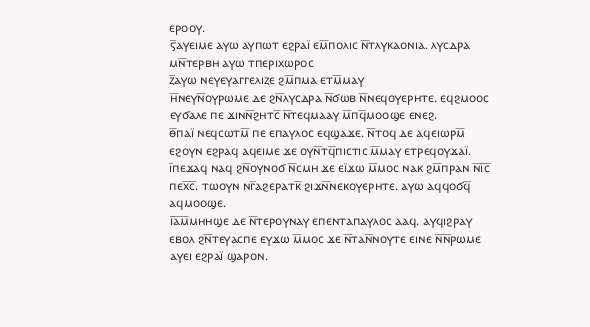ⲉⲣⲟⲟⲩ.
ⲋ̅ⲁⲩⲉⲓⲙⲉ ⲁⲩⲱ ⲁⲩⲡⲱⲧ ⲉϩⲣⲁⲓ̈ ⲉⲙ̅ⲡⲟⲗⲓⲥ ⲛ̅ⲧⲗⲩⲕⲁⲟⲛⲓⲁ. ⲗⲩⲥⲇⲣⲁ ⲙⲛ̅ⲧⲉⲣⲃⲏ ⲁⲩⲱ ⲧⲡⲉⲣⲓⲭⲱⲣⲟⲥ
ⲍ̅ⲁⲩⲱ ⲛⲉⲩⲉⲩⲁⲅⲅⲉⲗⲓⲍⲉ ϩⲙ̅ⲡⲙⲁ ⲉⲧⲙ̅ⲙⲁⲩ
ⲏ̅ⲛⲉⲩⲛ̅ⲟⲩⲣⲱⲙⲉ ⲇⲉ ϩⲛ̅ⲗⲩⲥⲇⲣⲁ ⲛ̅ϭⲱⲃ ⲛ̅ⲛⲉϥⲟⲩⲉⲣⲏⲧⲉ. ⲉϥϩⲙⲟⲟⲥ ⲉⲩϭⲁⲗⲉ ⲡⲉ ϫⲓⲛⲛ̅ϩⲏⲧⲥ̅ ⲛ̅ⲧⲉϥⲙⲁⲁⲩ ⲙ̅ⲡϥ̅ⲙⲟⲟϣⲉ ⲉⲛⲉϩ.
ⲑ̅ⲡⲁⲓ̈ ⲛⲉϥⲥⲱⲧⲙ̅ ⲡⲉ ⲉⲡⲁⲩⲗⲟⲥ ⲉϥϣⲁϫⲉ. ⲛ̅ⲧⲟϥ ⲇⲉ ⲁϥⲉⲓⲱⲣⲙ̅ ⲉϩⲟⲩⲛ ⲉϩⲣⲁϥ ⲁϥⲉⲓⲙⲉ ϫⲉ ⲟⲩⲛ̅ⲧϥ̅ⲡⲓⲥⲧⲓⲥ ⲙ̅ⲙⲁⲩ ⲉⲧⲣⲉϥⲟⲩϫⲁⲓ̈.
ⲓ̅ⲡⲉϫⲁϥ ⲛⲁϥ ϩⲛ̅ⲟⲩⲛⲟϭ ⲛ̅ⲥⲙⲏ ϫⲉ ⲉⲓ̈ϫⲱ ⲙ̅ⲙⲟⲥ ⲛⲁⲕ ϩⲙ̅ⲡⲣⲁⲛ ⲛ̅ⲓ̅ⲥ̅ ⲡⲉⲭ̅ⲥ̅. ⲧⲱⲟⲩⲛ ⲛⲅ̅ⲁϩⲉⲣⲁⲧⲕ̅ ϩⲓϫⲛ̅ⲛⲉⲕⲟⲩⲉⲣⲏⲧⲉ. ⲁⲩⲱ ⲁϥϥⲟϭϥ̅ ⲁϥⲙⲟⲟϣⲉ.
ⲓ̅ⲁ̅ⲙ̅ⲙⲏⲏϣⲉ ⲇⲉ ⲛ̅ⲧⲉⲣⲟⲩⲛⲁⲩ ⲉⲡⲉⲛⲧⲁⲡⲁⲩⲗⲟⲥ ⲁⲁϥ. ⲁⲩϥⲓϩⲣⲁⲩ ⲉⲃⲟⲗ ϩⲛ̅ⲧⲉⲩⲁⲥⲡⲉ ⲉⲩϫⲱ ⲙ̅ⲙⲟⲥ ϫⲉ ⲛ̅ⲧⲁⲛ̅ⲛⲟⲩⲧⲉ ⲉⲓⲛⲉ ⲛ̅ⲛ̅ⲣⲱⲙⲉ ⲁⲩⲉⲓ ⲉϩⲣⲁⲓ̈ ϣⲁⲣⲟⲛ.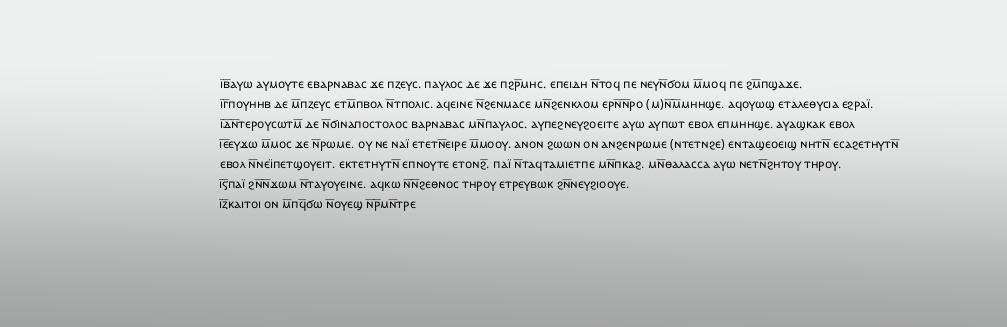ⲓ̅ⲃ̅ⲁⲩⲱ ⲁⲩⲙⲟⲩⲧⲉ ⲉⲃⲁⲣⲛⲁⲃⲁⲥ ϫⲉ ⲡⲍⲉⲩⲥ. ⲡⲁⲩⲗⲟⲥ ⲇⲉ ϫⲉ ⲡϩⲣ̅ⲙⲏⲥ. ⲉⲡⲉⲓⲇⲏ ⲛ̅ⲧⲟϥ ⲡⲉ ⲛⲉⲩⲛ̅ϭⲟⲙ ⲙ̅ⲙⲟϥ ⲡⲉ ϩⲙ̅ⲡϣⲁϫⲉ.
ⲓ̅ⲅ̅ⲡⲟⲩⲏⲏⲃ ⲇⲉ ⲙ̅ⲡⲍⲉⲩⲥ ⲉⲧⲙ̅ⲡⲃⲟⲗ ⲛ̅ⲧⲡⲟⲗⲓⲥ. ⲁϥⲉⲓⲛⲉ ⲛ̅ϩⲉⲛⲙⲁⲥⲉ ⲙⲛ̅ϩⲉⲛⲕⲗⲟⲙ ⲉⲣⲛ̅ⲛ̅ⲣⲟ (ⲙ)ⲛ̅ⲙ̅ⲙⲏⲏϣⲉ. ⲁϥⲟⲩⲱϣ ⲉⲧⲁⲗⲉⲑⲩⲥⲓⲁ ⲉϩⲣⲁⲓ̈.
ⲓ̅ⲇ̅ⲛ̅ⲧⲉⲣⲟⲩⲥⲱⲧⲙ̅ ⲇⲉ ⲛ̅ϭⲓⲛⲁⲡⲟⲥⲧⲟⲗⲟⲥ ⲃⲁⲣⲛⲁⲃⲁⲥ ⲙⲛ̅ⲡⲁⲩⲗⲟⲥ. ⲁⲩⲡⲉϩⲛⲉⲩϩⲟⲉⲓⲧⲉ ⲁⲩⲱ ⲁⲩⲡⲱⲧ ⲉⲃⲟⲗ ⲉⲡⲙⲏⲏϣⲉ. ⲁⲩⲁϣⲕⲁⲕ ⲉⲃⲟⲗ
ⲓ̅ⲉ̅ⲉⲩϫⲱ ⲙ̅ⲙⲟⲥ ϫⲉ ⲛ̅ⲣⲱⲙⲉ. ⲟⲩ ⲛⲉ ⲛⲁⲓ̈ ⲉⲧⲉⲧⲛ̅ⲉⲓⲣⲉ ⲙ̅ⲙⲟⲟⲩ. ⲁⲛⲟⲛ ϩⲱⲱⲛ ⲟⲛ ⲁⲛϩⲉⲛⲣⲱⲙⲉ (ⲛⲧⲉⲧⲛϩⲉ) ⲉⲛⲧⲁϣⲉⲟⲉⲓϣ ⲛⲏⲧⲛ̅ ⲉⲥⲁϩⲉⲧⲏⲩⲧⲛ̅ ⲉⲃⲟⲗ ⲛ̅ⲛⲉⲓ̈ⲡⲉⲧϣⲟⲩⲉⲓⲧ. ⲉⲕⲧⲉⲧⲏⲩⲧⲛ̅ ⲉⲡⲛⲟⲩⲧⲉ ⲉⲧⲟⲛϩ̅. ⲡⲁⲓ̈ ⲛ̅ⲧⲁϥⲧⲁⲙⲓⲉⲧⲡⲉ ⲙⲛ̅ⲡⲕⲁϩ. ⲙⲛ̅ⲑⲁⲗⲁⲥⲥⲁ ⲁⲩⲱ ⲛⲉⲧⲛ̅ϩⲏⲧⲟⲩ ⲧⲏⲣⲟⲩ.
ⲓ̅ⲋ̅ⲡⲁⲓ̈ ϩⲛ̅ⲛ̅ϫⲱⲙ ⲛ̅ⲧⲁⲩⲟⲩⲉⲓⲛⲉ. ⲁϥⲕⲱ ⲛ̅ⲛ̅ϩⲉⲑⲛⲟⲥ ⲧⲏⲣⲟⲩ ⲉⲧⲣⲉⲩⲃⲱⲕ ϩⲛ̅ⲛⲉⲩϩⲓⲟⲟⲩⲉ.
ⲓ̅ⲍ̅ⲕⲁⲓⲧⲟⲓ ⲟⲛ ⲙ̅ⲡϥ̅ϭⲱ ⲛ̅ⲟⲩⲉϣ ⲛ̅ⲣ̅ⲙⲛ̅ⲧⲣⲉ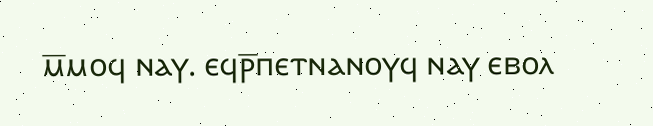ⲙ̅ⲙⲟϥ ⲛⲁⲩ. ⲉϥⲣ̅ⲡⲉⲧⲛⲁⲛⲟⲩϥ ⲛⲁⲩ ⲉⲃⲟⲗ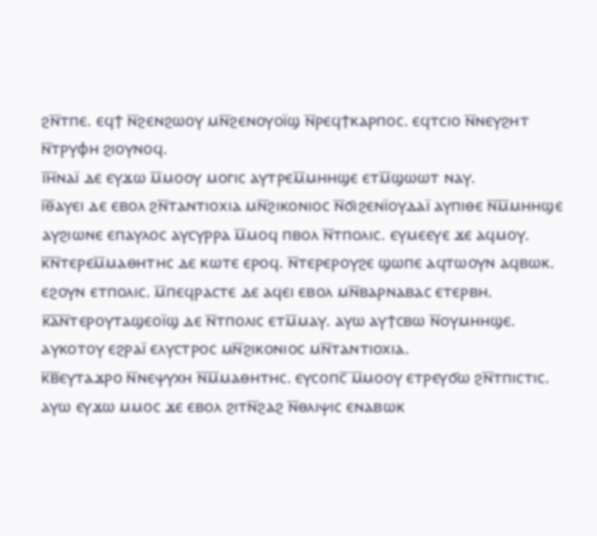ϩⲛ̅ⲧⲡⲉ. ⲉϥϯ ⲛ̅ϩⲉⲛϩⲱⲟⲩ ⲙⲛ̅ϩⲉⲛⲟⲩⲟⲓ̈ϣ ⲛ̅ⲣⲉϥϯⲕⲁⲣⲡⲟⲥ. ⲉϥⲧⲥⲓⲟ ⲛ̅ⲛⲉⲩϩⲏⲧ ⲛ̅ⲧⲣⲩⲫⲏ ϩⲓⲟⲩⲛⲟϥ.
ⲓ̅ⲏ̅ⲛⲁⲓ̈ ⲇⲉ ⲉⲩϫⲱ ⲙ̅ⲙⲟⲟⲩ ⲙⲟⲅⲓⲥ ⲁⲩⲧⲣⲉⲙ̅ⲙⲏⲏϣⲉ ⲉⲧⲙ̅ϣⲱⲱⲧ ⲛⲁⲩ.
ⲓ̅ⲑ̅ⲁⲩⲉⲓ ⲇⲉ ⲉⲃⲟⲗ ϩⲛ̅ⲧⲁⲛⲧⲓⲟⲭⲓⲁ ⲙⲛ̅ϩⲓⲕⲟⲛⲓⲟⲥ ⲛ̅ϭⲓϩⲉⲛⲓ̈ⲟⲩⲇⲁⲓ̈ ⲁⲩⲡⲓⲑⲉ ⲛ̅ⲙ̅ⲙⲏⲏϣⲉ ⲁⲩϩⲓⲱⲛⲉ ⲉⲡⲁⲩⲗⲟⲥ ⲁⲩⲥⲩⲣⲣⲁ ⲙ̅ⲙⲟϥ ⲡⲃⲟⲗ ⲛ̅ⲧⲡⲟⲗⲓⲥ. ⲉⲩⲙⲉⲉⲩⲉ ϫⲉ ⲁϥⲙⲟⲩ.
ⲕ̅ⲛ̅ⲧⲉⲣⲉⲙ̅ⲙⲁⲑⲏⲧⲏⲥ ⲇⲉ ⲕⲱⲧⲉ ⲉⲣⲟϥ. ⲛ̅ⲧⲉⲣⲉⲣⲟⲩϩⲉ ϣⲱⲡⲉ ⲁϥⲧⲱⲟⲩⲛ ⲁϥⲃⲱⲕ. ⲉϩⲟⲩⲛ ⲉⲧⲡⲟⲗⲓⲥ. ⲙ̅ⲡⲉϥⲣⲁⲥⲧⲉ ⲇⲉ ⲁϥⲉⲓ ⲉⲃⲟⲗ ⲙⲛ̅ⲃⲁⲣⲛⲁⲃⲁⲥ ⲉⲧⲉⲣⲃⲏ.
ⲕ̅ⲁ̅ⲛ̅ⲧⲉⲣⲟⲩⲧⲁϣⲉⲟⲓ̈ϣ ⲇⲉ ⲛ̅ⲧⲡⲟⲗⲓⲥ ⲉⲧⲙ̅ⲙⲁⲩ. ⲁⲩⲱ ⲁⲩϯⲥⲃⲱ ⲛ̅ⲟⲩⲙⲏⲏϣⲉ. ⲁⲩⲕⲟⲧⲟⲩ ⲉϩⲣⲁⲓ̈ ⲉⲗⲩⲥⲧⲣⲟⲥ ⲙⲛ̅ϩⲓⲕⲟⲛⲓⲟⲥ ⲙⲛ̅ⲧⲁⲛⲧⲓⲟⲭⲓⲁ.
ⲕ̅ⲃ̅ⲉⲩⲧⲁϫⲣⲟ ⲛ̅ⲛⲉⲯⲩⲭⲏ ⲛ̅ⲙ̅ⲙⲁⲑⲏⲧⲏⲥ. ⲉⲩⲥⲟⲡⲥ̅ ⲙ̅ⲙⲟⲟⲩ ⲉⲧⲣⲉⲩϭⲱ ϩⲛ̅ⲧⲡⲓⲥⲧⲓⲥ. ⲁⲩⲱ ⲉⲩϫⲱ ⲙⲙⲟⲥ ϫⲉ ⲉⲃⲟⲗ ϩⲓⲧⲛ̅ϩⲁϩ ⲛ̅ⲑⲗⲓⲯⲓⲥ ⲉⲛⲁⲃⲱⲕ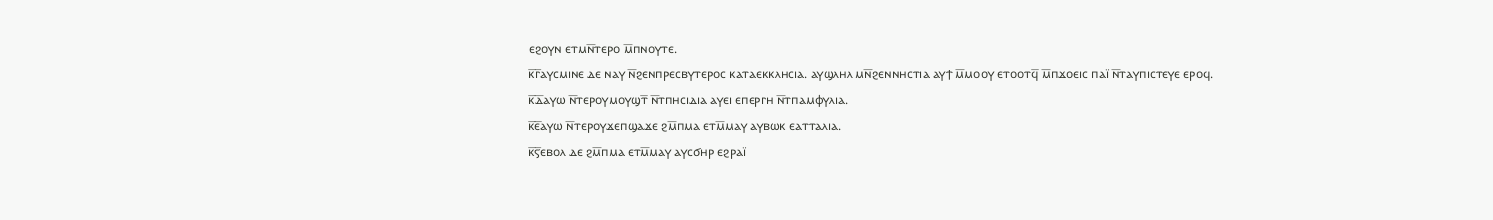ⲉϩⲟⲩⲛ ⲉⲧⲙⲛ̅ⲧⲉⲣⲟ ⲙ̅ⲡⲛⲟⲩⲧⲉ.
ⲕ̅ⲅ̅ⲁⲩⲥⲙⲓⲛⲉ ⲇⲉ ⲛⲁⲩ ⲛ̅ϩⲉⲛⲡⲣⲉⲥⲃⲩⲧⲉⲣⲟⲥ ⲕⲁⲧⲁⲉⲕⲕⲗⲏⲥⲓⲁ. ⲁⲩϣⲗⲏⲗ ⲙⲛ̅ϩⲉⲛⲛⲏⲥⲧⲓⲁ ⲁⲩϯ ⲙ̅ⲙⲟⲟⲩ ⲉⲧⲟⲟⲧϥ̅ ⲙ̅ⲡϫⲟⲉⲓⲥ ⲡⲁⲓ̈ ⲛ̅ⲧⲁⲩⲡⲓⲥⲧⲉⲩⲉ ⲉⲣⲟϥ.
ⲕ̅ⲇ̅ⲁⲩⲱ ⲛ̅ⲧⲉⲣⲟⲩⲙⲟⲩϣⲧ̅ ⲛ̅ⲧⲡⲏⲥⲓⲇⲓⲁ ⲁⲩⲉⲓ ⲉⲡⲉⲣⲅⲏ ⲛ̅ⲧⲡⲁⲙⲫⲩⲗⲓⲁ.
ⲕ̅ⲉ̅ⲁⲩⲱ ⲛ̅ⲧⲉⲣⲟⲩϫⲉⲡϣⲁϫⲉ ϩⲙ̅ⲡⲙⲁ ⲉⲧⲙ̅ⲙⲁⲩ ⲁⲩⲃⲱⲕ ⲉⲁⲧⲧⲁⲗⲓⲁ.
ⲕ̅ⲋ̅ⲉⲃⲟⲗ ⲇⲉ ϩⲙ̅ⲡⲙⲁ ⲉⲧⲙ̅ⲙⲁⲩ ⲁⲩⲥϭⲏⲣ ⲉϩⲣⲁⲓ̈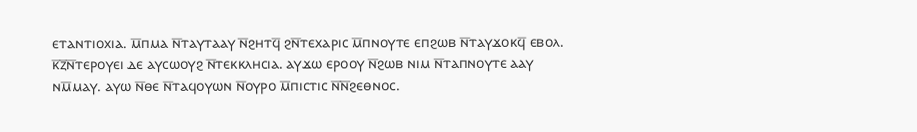ⲉⲧⲁⲛⲧⲓⲟⲭⲓⲁ. ⲙ̅ⲡⲙⲁ ⲛ̅ⲧⲁⲩⲧⲁⲁⲩ ⲛ̅ϩⲏⲧϥ̅ ϩⲛ̅ⲧⲉⲭⲁⲣⲓⲥ ⲙ̅ⲡⲛⲟⲩⲧⲉ ⲉⲡϩⲱⲃ ⲛ̅ⲧⲁⲩϫⲟⲕϥ̅ ⲉⲃⲟⲗ.
ⲕ̅ⲍ̅ⲛ̅ⲧⲉⲣⲟⲩⲉⲓ ⲇⲉ ⲁⲩⲥⲱⲟⲩϩ ⲛ̅ⲧⲉⲕⲕⲗⲏⲥⲓⲁ. ⲁⲩϫⲱ ⲉⲣⲟⲟⲩ ⲛ̅ϩⲱⲃ ⲛⲓⲙ ⲛ̅ⲧⲁⲡⲛⲟⲩⲧⲉ ⲁⲁⲩ ⲛⲙ̅ⲙⲁⲩ. ⲁⲩⲱ ⲛ̅ⲑⲉ ⲛ̅ⲧⲁϥⲟⲩⲱⲛ ⲛ̅ⲟⲩⲣⲟ ⲙ̅ⲡⲓⲥⲧⲓⲥ ⲛ̅ⲛ̅ϩⲉⲑⲛⲟⲥ.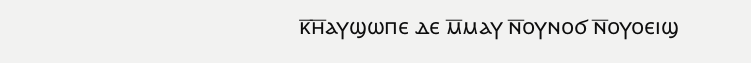ⲕ̅ⲏ̅ⲁⲩϣⲱⲡⲉ ⲇⲉ ⲙ̅ⲙⲁⲩ ⲛ̅ⲟⲩⲛⲟϭ ⲛ̅ⲟⲩⲟⲉⲓϣ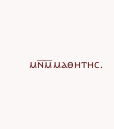ⲙⲛ̅ⲙ̅ⲙⲁⲑⲏⲧⲏⲥ.